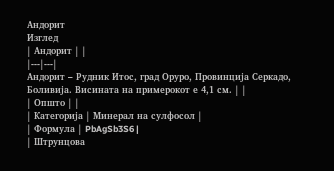Андорит
Изглед
| Андорит | |
|---|---|
Андорит – Рудник Итос, град Оруро, Провинција Серкадо, Боливија. Висината на примерокот е 4,1 см. | |
| Општо | |
| Категорија | Минерал на сулфосол |
| Формула | PbAgSb3S6 |
| Штрунцова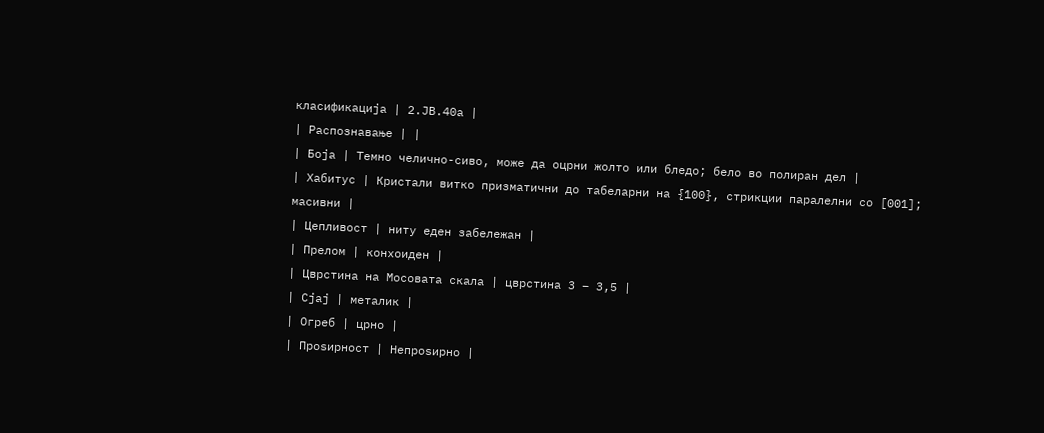класификација | 2.JB.40a |
| Распознавање | |
| Боја | Темно челично-сиво, може да оцрни жолто или бледо; бело во полиран дел |
| Хабитус | Кристали витко призматични до табеларни на {100}, стрикции паралелни со [001]; масивни |
| Цепливост | ниту еден забележан |
| Прелом | конхоиден |
| Цврстина на Мосовата скала | цврстина 3 – 3,5 |
| Сјај | металик |
| Огреб | црно |
| Проѕирност | Непроѕирно |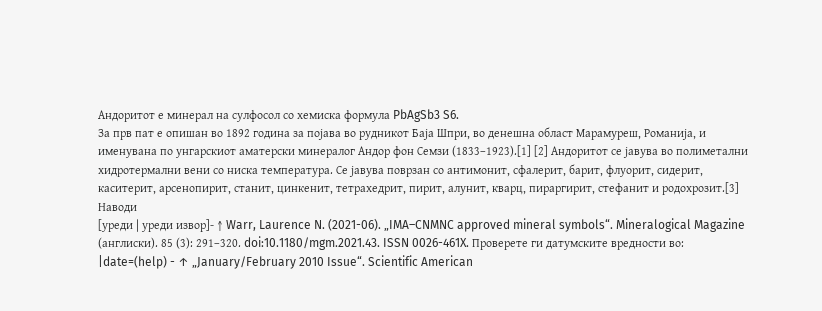Андоритот е минерал на сулфосол со хемиска формула PbAgSb3 S6.
За прв пат е опишан во 1892 година за појава во рудникот Баја Шпри, во денешна област Марамуреш, Романија, и именувана по унгарскиот аматерски минералог Андор фон Семзи (1833–1923).[1] [2] Андоритот се јавува во полиметални хидротермални вени со ниска температура. Се јавува поврзан со антимонит, сфалерит, барит, флуорит, сидерит, каситерит, арсенопирит, станит, цинкенит, тетрахедрит, пирит, алунит, кварц, пираргирит, стефанит и родохрозит.[3]
Наводи
[уреди | уреди извор]- ↑ Warr, Laurence N. (2021-06). „IMA–CNMNC approved mineral symbols“. Mineralogical Magazine (англиски). 85 (3): 291–320. doi:10.1180/mgm.2021.43. ISSN 0026-461X. Проверете ги датумските вредности во:
|date=(help) - ↑ „January/February 2010 Issue“. Scientific American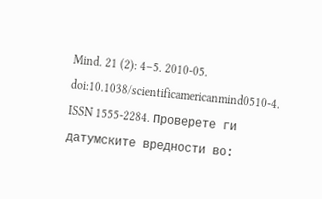Mind. 21 (2): 4–5. 2010-05. doi:10.1038/scientificamericanmind0510-4. ISSN 1555-2284. Проверете ги датумските вредности во: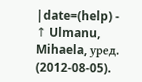|date=(help) - ↑ Ulmanu, Mihaela, уред. (2012-08-05).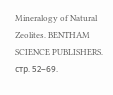Mineralogy of Natural Zeolites. BENTHAM SCIENCE PUBLISHERS. стр. 52–69.